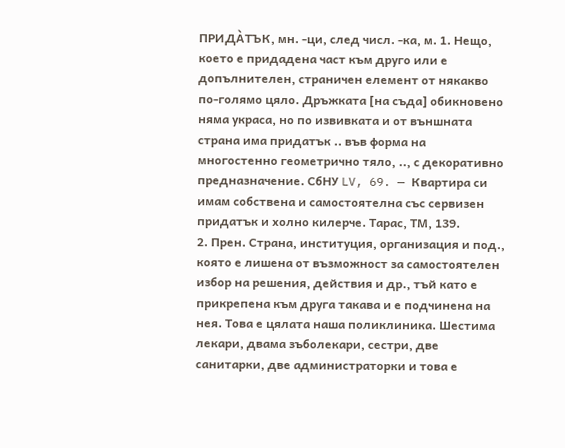ПРИДА̀ТЪК, мн. -ци, след числ. -ка, м. 1. Нещо, което е придадена част към друго или е допълнителен, страничен елемент от някакво по-голямо цяло. Дръжката [на съда] обикновено няма украса, но по извивката и от външната страна има придатък .. във форма на многостенно геометрично тяло, .., с декоративно предназначение. СбНУ LV, 69. — Квартира си имам собствена и самостоятелна със сервизен придатък и холно килерче. Тарас, ТМ, 139.
2. Прен. Страна, институция, организация и под., която е лишена от възможност за самостоятелен избор на решения, действия и др., тъй като е прикрепена към друга такава и е подчинена на нея. Това е цялата наша поликлиника. Шестима лекари, двама зъболекари, сестри, две санитарки, две администраторки и това е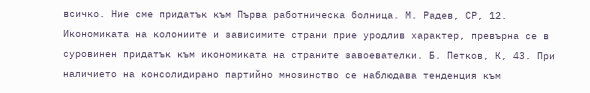всичко. Ние сме придатък към Първа работническа болница. М. Радев, СР, 12. Икономиката на колониите и зависимите страни прие уродлив характер, превърна се в суровинен придатък към икономиката на страните завоевателки. Б. Петков, К, 43. При наличието на консолидирано партийно мнозинство се наблюдава тенденция към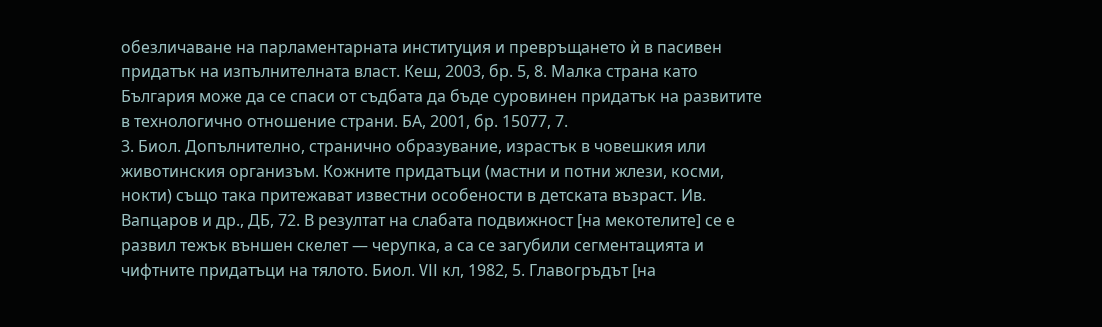обезличаване на парламентарната институция и превръщането ѝ в пасивен придатък на изпълнителната власт. Кеш, 2003, бр. 5, 8. Малка страна като България може да се спаси от съдбата да бъде суровинен придатък на развитите в технологично отношение страни. БА, 2001, бр. 15077, 7.
3. Биол. Допълнително, странично образувание, израстък в човешкия или животинския организъм. Кожните придатъци (мастни и потни жлези, косми, нокти) също така притежават известни особености в детската възраст. Ив. Вапцаров и др., ДБ, 72. В резултат на слабата подвижност [на мекотелите] се е развил тежък външен скелет — черупка, а са се загубили сегментацията и чифтните придатъци на тялото. Биол. VII кл, 1982, 5. Главогръдът [на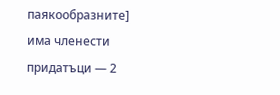паякообразните] има членести придатъци — 2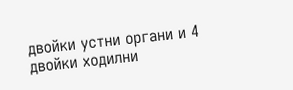двойки устни органи и 4 двойки ходилни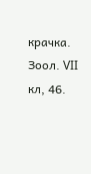крачка. Зоол. VII кл, 46.